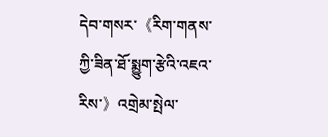དེབ་གསར་《རིག་གནས་ཀྱི་ཟིན་ཐོ་སྨྱུག་རྩེའི་འཇའ་རིས་》འགྲེམ་སྤེལ་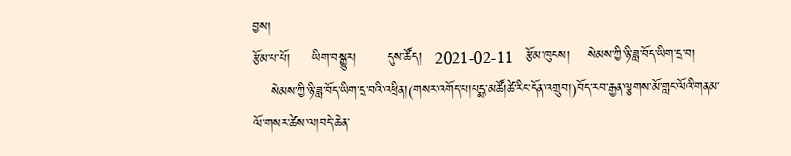བྱས།
རྩོམ་པ་པོ།     ཡིག་བསྒྱུར།       དུས་ཚོད།   2021-02-11   རྩོམ་ཁུངས།    སེམས་ཀྱི་ཉི་ཟླ་བོད་ཡིག་དྲ་བ།
    སེམས་ཀྱི་ཉི་ཟླ་བོད་ཡིག་དྲ་བའི་འཕྲིན།(གསར་འགོད་པ།པདྨ་མཚོ།ཚེ་རིང་དོན་འགྲུབ།)བོད་རབ་རྒྱན་ལྕགས་མོ་གླང་ལོའི་གནམ་ལོ་གསར་ཚེས་ལ།བདེ་ཆེན་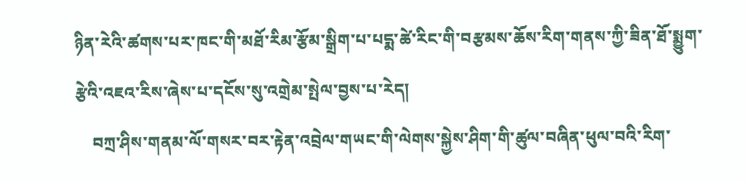ཉིན་རེའི་ཚགས་པར་ཁང་གི་མཐོ་རིམ་རྩོམ་སྒྲིག་པ་པདྨ་ཚེ་རིང་གི་བརྩམས་ཆོས་རིག་གནས་ཀྱི་ཟིན་ཐོ་སྨྱུག་རྩེའི་འཇའ་རིས་ཞེས་པ་དངོས་སུ་འགྲེམ་སྤེལ་བྱས་པ་རེད།
    བཀྲ་ཤིས་གནམ་ལོ་གསར་བར་རྟེན་འབྲེལ་གཡང་གི་ལེགས་སྐྱེས་ཤིག་གི་ཚུལ་བཞིན་ཕུལ་བའི་རིག་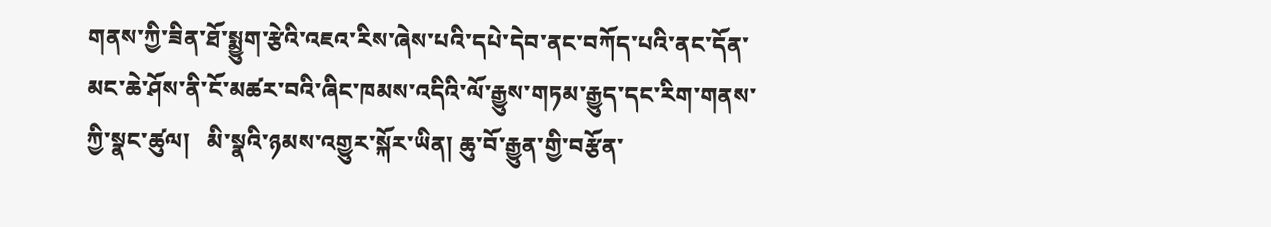གནས་ཀྱི་ཟིན་ཐོ་སྨྱུག་རྩེའི་འཇའ་རིས་ཞེས་པའི་དཔེ་དེབ་ནང་བཀོད་པའི་ནང་དོན་མང་ཆེ་ཤོས་ནི་ངོ་མཚར་བའི་ཞིང་ཁམས་འདིའི་ལོ་རྒྱུས་གཏམ་རྒྱུད་དང་རིག་གནས་ཀྱི་སྣང་ཚུལ།   མི་སྣའི་ཉམས་འགྱུར་སྐོར་ཡིན། ཆུ་བོ་རྒྱུན་གྱི་བརྩོན་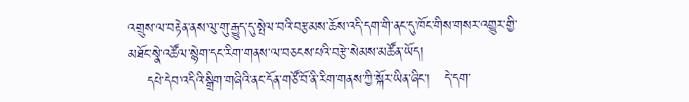འགྲུས་ལ་བརྟེན་ནས་ལུ་གུ་རྒྱུད་དུ་སྤེལ་བའི་བརྩམས་ཆོས་འདི་དག་གི་ནང་དུ་ཁོང་གིས་གསར་འགྱུར་གྱི་མཐོང་སྣེ་འཚོལ་སྙེག་དང་རིག་གནས་ལ་བཅངས་པའི་བརྩེ་སེམས་མཚོན་ཡོད།
    དཔེ་དེབ་འདིའི་སྒྲིག་གཞིའི་ནང་དོན་གཙོ་བོ་ནི་རིག་གནས་ཀྱི་སྐོར་ཡིན་ཞིང་།   དེ་དག་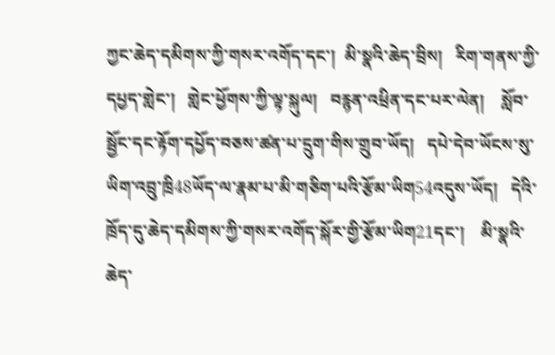ཀྱང་ཆེད་དམིགས་ཀྱི་གསར་འགོད་དང་།  མི་སྣའི་ཆེད་བྲིས།   རིག་གནས་ཀྱི་དཔྱད་གླེང་།   གླེང་ཕྱོགས་ཀྱི་ལྟ་སྐུལ།   བརྙན་འཕྲིན་དང་པར་ལེན།    སློབ་སྦྱོང་དང་རྟོག་དཔྱོད་བཅས་ཚན་པ་དྲུག་གིས་གྲུབ་ཡོད།   དཔེ་དེབ་ཡོངས་སུ་ཡིག་འབྲུ་ཁྲི48ཡོད་ལ་རྣམ་པ་མི་གཅིག་པའི་རྩོམ་ཡིག54འདུས་ཡོད།   དེའི་ཁྲོད་དུ་ཆེད་དམིགས་ཀྱི་གསར་འགོད་སྐོར་གྱི་རྩོམ་ཡིག21དང་།    མི་སྣའི་ཆེད་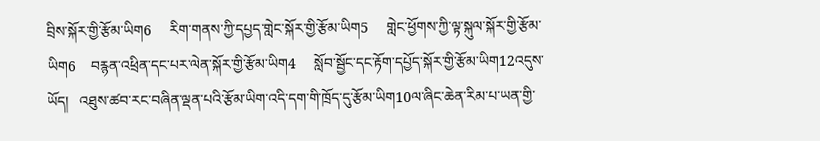བྲིས་སྐོར་གྱི་རྩོམ་ཡིག6     རིག་གནས་ཀྱི་དཔྱད་གླེང་སྐོར་གྱི་རྩོམ་ཡིག5     གླེང་ཕྱོགས་ཀྱི་ལྟ་སྐུལ་སྐོར་གྱི་རྩོམ་ཡིག6    བརྙན་འཕྲིན་དང་པར་ལེན་སྐོར་གྱི་རྩོམ་ཡིག4     སློབ་སྦྱོང་དང་རྟོག་དཔྱོད་སྐོར་གྱི་རྩོམ་ཡིག12འདུས་ཡོད།   འཐུས་ཚབ་རང་བཞིན་ལྡན་པའི་རྩོམ་ཡིག་འདི་དག་གི་ཁྲོད་དུ་རྩོམ་ཡིག10ལ་ཞིང་ཆེན་རིམ་པ་ཡན་གྱི་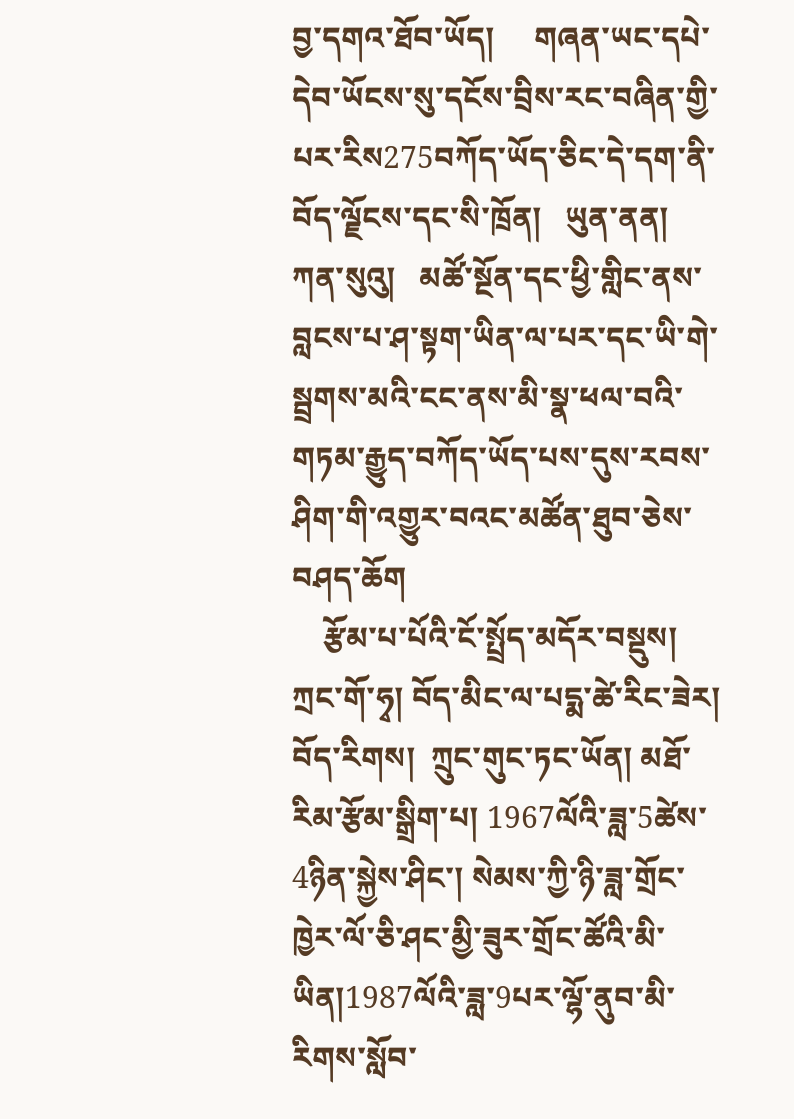བྱ་དགའ་ཐོབ་ཡོད།     གཞན་ཡང་དཔེ་དེབ་ཡོངས་སུ་དངོས་བྲིས་རང་བཞིན་གྱི་པར་རིས275བཀོད་ཡོད་ཅིང་དེ་དག་ནི་བོད་ལྗོངས་དང་སི་ཁྲོན།   ཡུན་ནན།  ཀན་སུའུ།   མཚོ་སྔོན་དང་ཕྱི་གླིང་ནས་བླངས་པ་ཤ་སྟག་ཡིན་ལ་པར་དང་ཡི་གེ་སྦྲགས་མའི་ངང་ནས་མི་སྣ་ཕལ་བའི་གཏམ་རྒྱུད་བཀོད་ཡོད་པས་དུས་རབས་ཤིག་གི་འགྱུར་བའང་མཚོན་ཐུབ་ཅེས་བཤད་ཆོག
    རྩོམ་པ་པོའི་ངོ་སྤྲོད་མདོར་བསྡུས། ཀྲང་གོ་ཧྭ། བོད་མིང་ལ་པདྨ་ཚེ་རིང་ཟེར།  བོད་རིགས།  ཀྲུང་གུང་ཏང་ཡོན། མཐོ་རིམ་རྩོམ་སྒྲིག་པ། 1967ལོའི་ཟླ་5ཚེས་4ཉིན་སྐྱེས་ཤིང་། སེམས་ཀྱི་ཉི་ཟླ་གྲོང་ཁྱེར་ལོ་ཅི་ཤང་མྱི་ཟུར་གྲོང་ཚོའི་མི་ཡིན།1987ལོའི་ཟླ་9པར་ལྷོ་ནུབ་མི་རིགས་སློབ་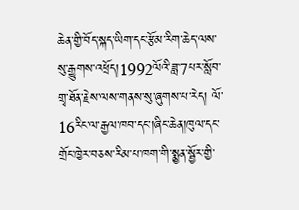ཆེན་གྱི་བོད་སྐད་ཡིག་དང་རྩོམ་རིག་ཆེད་ལས་སུ་རྒྱུགས་འཕྲོད།1992ལོའི་ཟླ་7པར་སློབ་གྲྭ་ཐོན་རྗེས་ལས་གནས་སུ་ཞུགས་པ་རེད། ལོ་16རིང་ལ་རྒྱལ་ཁབ་དང་།ཞིང་ཆེན།ཁུལ་དང་གྲོང་ཁྱེར་བཅས་རིམ་པ་ཁག་གི་སྨྱན་སྦྱོར་གྱི་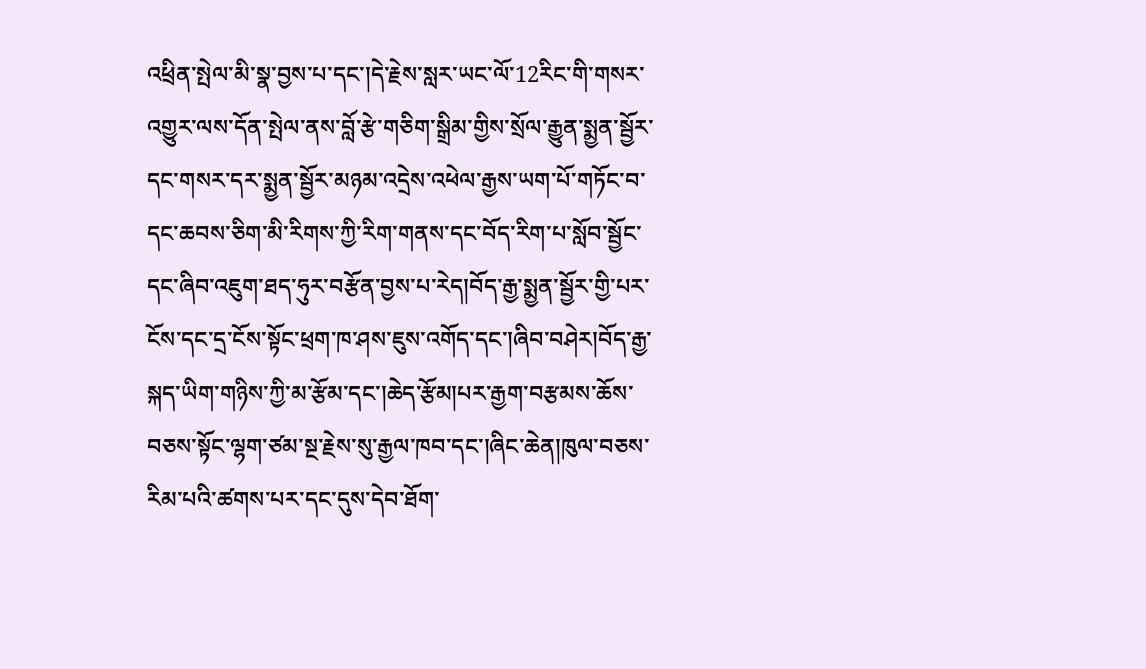འཕྲིན་སྤེལ་མི་སྣ་བྱས་པ་དང་།དེ་རྗེས་སླར་ཡང་ལོ་12རིང་གི་གསར་འགྱུར་ལས་དོན་སྤེལ་ནས་བློ་རྩེ་གཅིག་སྒྲིམ་གྱིས་སྲོལ་རྒྱུན་སྨྱན་སྦྱོར་དང་གསར་དར་སྨྱན་སྦྱོར་མཉམ་འདྲེས་འཕེལ་རྒྱས་ཡག་པོ་གཏོང་བ་དང་ཆབས་ཅིག་མི་རིགས་ཀྱི་རིག་གནས་དང་བོད་རིག་པ་སློབ་སྦྱོང་དང་ཞིབ་འཇུག་ཐད་ཧུར་བརྩོན་བྱས་པ་རེད།བོད་རྒྱ་སྨྱན་སྦྱོར་གྱི་པར་ངོས་དང་དྲ་ངོས་སྟོང་ཕྲག་ཁ་ཤས་ཇུས་འགོད་དང་།ཞིབ་བཤེར།བོད་རྒྱ་སྐད་ཡིག་གཉིས་ཀྱི་མ་རྩོམ་དང་།ཆེད་རྩོམ།པར་རྒྱག་བརྩམས་ཆོས་བཅས་སྟོང་ལྷག་ཙམ་སྔ་རྗེས་སུ་རྒྱལ་ཁབ་དང་།ཞིང་ཆེན།ཁུལ་བཅས་རིམ་པའི་ཚགས་པར་དང་དུས་དེབ་ཐོག་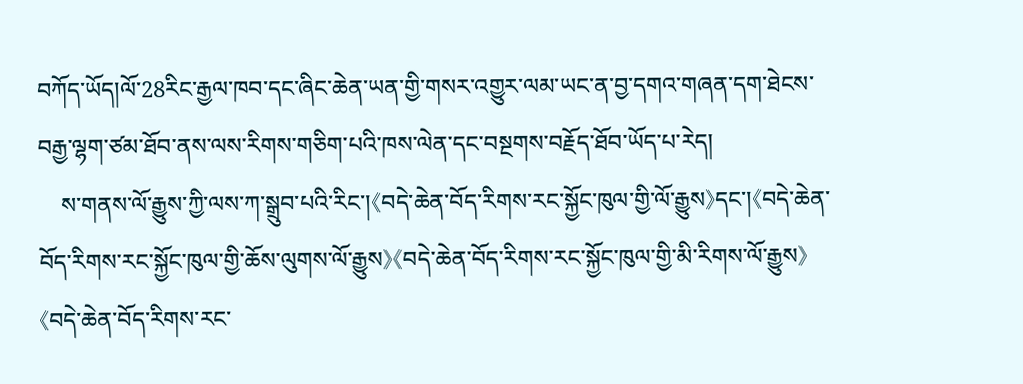བཀོད་ཡོད།ལོ་28རིང་རྒྱལ་ཁབ་དང་ཞིང་ཆེན་ཡན་གྱི་གསར་འགྱུར་ལམ་ཡང་ན་བྱ་དགའ་གཞན་དག་ཐེངས་བརྒྱ་ལྷག་ཙམ་ཐོབ་ནས་ལས་རིགས་གཅིག་པའི་ཁས་ལེན་དང་བསྔགས་བརྗོད་ཐོབ་ཡོད་པ་རེད།
    ས་གནས་ལོ་རྒྱུས་ཀྱི་ལས་ཀ་སྒྲུབ་པའི་རིང་།《བདེ་ཆེན་བོད་རིགས་རང་སྐྱོང་ཁུལ་གྱི་ལོ་རྒྱུས》དང་།《བདེ་ཆེན་བོད་རིགས་རང་སྐྱོང་ཁུལ་གྱི་ཆོས་ལུགས་ལོ་རྒྱུས》《བདེ་ཆེན་བོད་རིགས་རང་སྐྱོང་ཁུལ་གྱི་མི་རིགས་ལོ་རྒྱུས》《བདེ་ཆེན་བོད་རིགས་རང་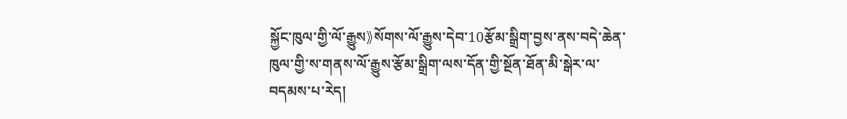སྐྱོང་ཁུལ་གྱི་ལོ་རྒྱུས》སོགས་ལོ་རྒྱུས་དེབ་10རྩོམ་སྒྲིག་བྱས་ནས་བདེ་ཆེན་ཁུལ་གྱི་ས་གནས་ལོ་རྒྱུས་རྩོམ་སྒྲིག་ལས་དོན་གྱི་སྔོན་ཐོན་མི་སྒེར་ལ་བདམས་པ་རེད།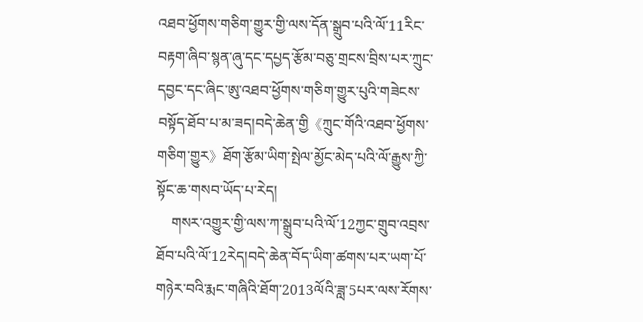འཐབ་ཕྱོགས་གཅིག་གྱུར་གྱི་ལས་དོན་སྒྲུབ་པའི་ལོ་11རིང་བརྟག་ཞིབ་སྙན་ཞུ་དང་དཔྱད་རྩོམ་བཅུ་གྲངས་བྲིས་པར་ཀྲུང་དབྱང་དང་ཞིང་ཨུ་འཐབ་ཕྱོགས་གཅིག་གྱུར་པུའི་གཟེངས་བསྟོད་ཐོབ་པ་མ་ཟད།བདེ་ཆེན་གྱི《ཀྲུང་གོའི་འཐབ་ཕྱོགས་གཅིག་གྱུར》ཐོག་རྩོམ་ཡིག་སྤེལ་མྱོང་མེད་པའི་ལོ་རྒྱུས་ཀྱི་སྟོང་ཆ་གསབ་ཡོད་པ་རེད།
    གསར་འགྱུར་གྱི་ལས་ཀ་སྒྲུབ་པའི་ལོ་12ཀྱང་གྲུབ་འབྲས་ཐོབ་པའི་ལོ་12རེད།བདེ་ཆེན་བོད་ཡིག་ཚགས་པར་ཡག་པོ་གཉེར་བའི་རྨང་གཞིའི་ཐོག་2013ལོའི་ཟླ་5པར་ལས་རོགས་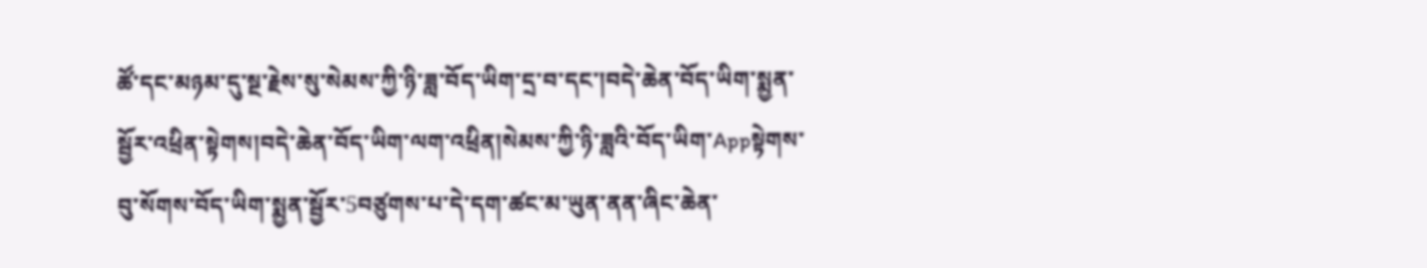ཚོ་དང་མཉམ་དུ་སྔ་རྗེས་སུ་སེམས་ཀྱི་ཉི་ཟླ་བོད་ཡིག་དྲ་བ་དང་།བདེ་ཆེན་བོད་ཡིག་སྨྱན་སྦྱོར་འཕྲིན་སྟེགས།བདེ་ཆེན་བོད་ཡིག་ལག་འཕྲིན།སེམས་ཀྱི་ཉི་ཟླའི་བོད་ཡིག་Appསྟེགས་བུ་སོགས་བོད་ཡིག་སྨྱན་སྦྱོར་5བཙུགས་པ་དེ་དག་ཚང་མ་ཡུན་ནན་ཞིང་ཆེན་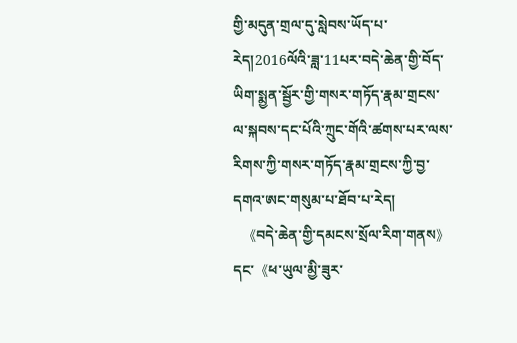གྱི་མདུན་གྲལ་དུ་སླེབས་ཡོད་པ་རེད།2016ལོའི་ཟླ་11པར་བདེ་ཆེན་གྱི་བོད་ཡིག་སྨྱན་སྦྱོར་གྱི་གསར་གཏོད་རྣམ་གྲངས་ལ་སྐབས་དང་པོའི་ཀྲུང་གོའི་ཚགས་པར་ལས་རིགས་ཀྱི་གསར་གཏོད་རྣམ་གྲངས་ཀྱི་བྱ་དགའ་ཨང་གསུམ་པ་ཐོབ་པ་རེད།
   《བདེ་ཆེན་གྱི་དམངས་སྲོལ་རིག་གནས》དང་《ཕ་ཡུལ་མྱི་ཟུར་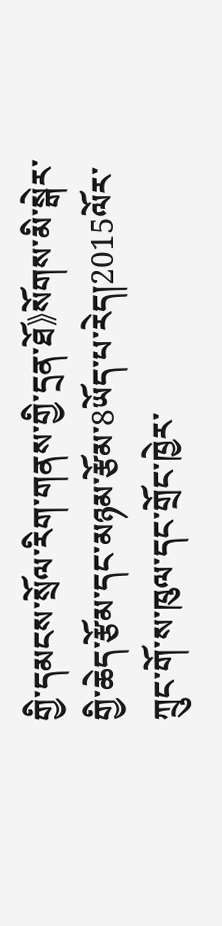གྱི་དམངས་སྲོལ་རིག་གནས་གྱི་དྲན་ཐོ》སོགས་མི་སྒེར་གྱི་ཆེད་རྩོམ་དང་མཉམ་རྩོམ་8ཡོད་པ་རེད།2015ལོར་ཀྲུང་གོ་ས་ཁུལ་དང་གྲོང་ཁྱེར་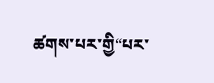ཚགས་པར་གྱི“པར་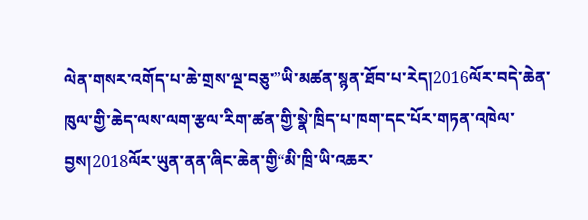ལེན་གསར་འགོད་པ་ཆེ་གྲས་ལྔ་བཅུ་”ཡི་མཚན་སྙན་ཐོབ་པ་རེད།2016ལོར་བདེ་ཆེན་ཁུལ་གྱི་ཆེད་ལས་ལག་རྩལ་རིག་ཚན་གྱི་སྣེ་ཁྲིད་པ་ཁག་དང་པོར་གཏན་འཁེལ་བྱས།2018ལོར་ཡུན་ནན་ཞིང་ཆེན་གྱི“མི་ཁྲི་ཡི་འཆར་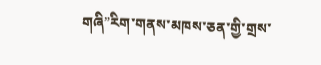གཞི”རིག་གནས་མཁས་ཅན་གྱི་གྲས་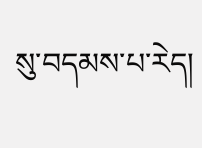སུ་བདམས་པ་རེད།